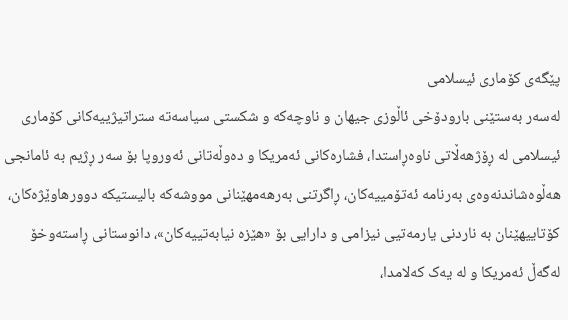پێگەی کۆماری ئیسلامی
لەسەر بەستێنی بارودۆخی ئاڵوزی جیهان و ناوچەکە و شکستی سیاسەتە ستراتیژییەکانی کۆماری ئیسلامی لە ڕۆژهەڵاتی ناوەڕاستدا، فشارەکانی ئەمریکا و دەوڵەتانی ئەوروپا بۆ سەر ڕژیم بە ئامانجی هەڵوەشاندنەوەی بەرنامە ئەتۆمییەکان، ڕاگرتنی بەرهەمهێنانی مووشەکە بالیستیکە دوورهاوێژەکان، کۆتاییهێنان بە ناردنی یارمەتیی نیزامی و دارایی بۆ «هێزە نیابەتییەکان»، دانوستانی ڕاستەوخۆ لەگەڵ ئەمریکا و لە یەک کەلامدا،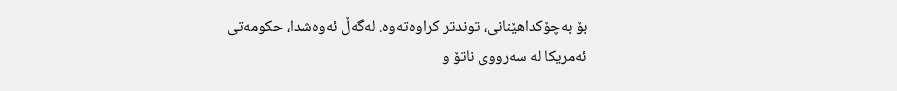بۆ بەچۆکداهێنانی، توندتر کراوەتەوە. لەگەڵ ئەوەشدا، حکومەتی ئەمریکا لە سەرووی ناتۆ و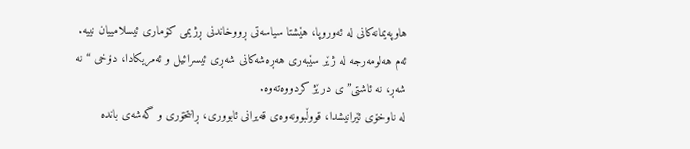هاوپەیمانەکانی لە ئەوروپا، هێشتا سیاسەتی ڕووخاندنی ڕژیمی کۆماری ئیسلامییان نییە. ئەم هەلومەرجە لە ژێر سێبەری هەڕەشەکانی شەڕی ئیسرائیل و ئەمریکادا، دۆخی “نە شەڕ، نە ئاشتی”ی درێژ کردووەتەوە.
لە ناوخۆی ئێرانیشدا، قووڵبوونەوەی قەیرانی ئابووری، ڕانتخۆری و گەشەی باندە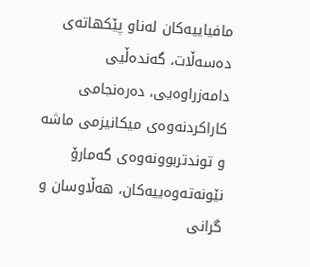مافیاییەکان لەناو پێکهاتەی دەسەڵات، گەندەڵیی دامەزراوەیی، دەرەنجامی کاراکردنەوەی میکانیزمی ماشە و توندتربوونەوەی گەمارۆ نێونەتەوەییەکان، هەڵاوسان و گرانی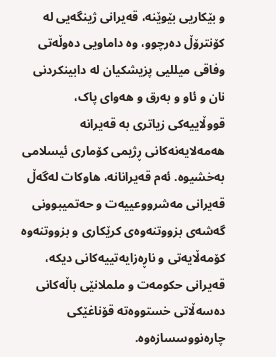و بێکاریی بێوێنە، قەیرانی ژینگەیی لە کۆنترۆڵ دەرچوو، وە داماویی دەوڵەتی وفاقی میللیی پزیشکیان لە دابینکردنی نان و ئاو و بەرق و هەوای پاک، قووڵاییەکی زیاتری بە قەیرانە هەمەلایەنەکانی ڕژیمی کۆماری ئیسلامی بەخشیوە. ئەم قەیرانانە، هاوکات لەگەڵ قەیرانی مەشرووعییەت و حەتمیبوونی گەشەی بزووتنەوەی کرێکاری و بزووتنەوە کۆمەڵایەتی و ناڕەزایەتییەکانی دیکە، قەیرانی حکومەت و ململانێی باڵەکانی دەسەڵاتی خستووەتە قۆناغێکی چارەنووسسازەوە.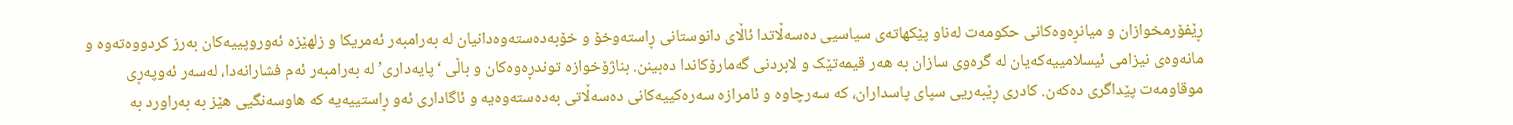ڕێفۆرمخوازان و میانڕەوەکانی حکومەت لەناو پێکهاتەی سیاسیی دەسەڵاتدا ئاڵای دانوستانی ڕاستەوخۆ و خۆبەدەستەوەدانیان لە بەرامبەر ئەمریکا و زلهێزە ئەوروپییەکان بەرز کردووەتەوە و مانەوەی نیزامی ئیسلامییەکەیان لە گرەوی سازان بە هەر قیمەتێک و لابردنی گەمارۆکاندا دەبینن. بناژۆخوازە توندڕەوەکان و باڵی ‘پایەداری’ لە بەرامبەر ئەم فشارانەدا، لەسەر ئەوپەڕی موقاومەت پێداگری دەکەن. کادری ڕێبەریی سپای پاسداران، کە سەرچاوە و ئامرازە سەرەکییەکانی دەسەڵاتی بەدەستەوەیە و ئاگاداری ئەو ڕاستییەیە کە هاوسەنگیی هێز بە بەراورد بە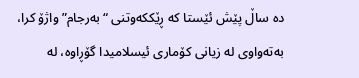دە ساڵ پێش ئێستا کە ڕێککەوتنی “بەرجام” واژۆ کرا، بەتەواوی لە زیانی کۆماری ئیسلامیدا گۆڕاوە، لە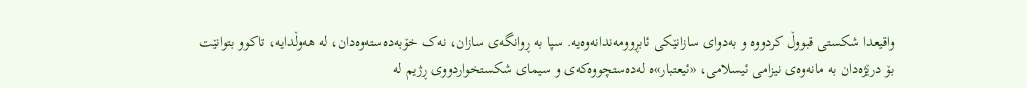واقیعدا شکستی قبووڵ کردووە و بەدوای سازانێکی ئابڕوومەندانەوەیە. سپا بە ڕوانگەی سازان، نەک خۆبەدەستەوەدان، لە هەوڵدایە، تاکوو بتوانێت بۆ درێژەدان بە مانەوەی نیزامی ئیسلامی، «ئیعتبار»ە لەدەستچووەکەی و سیمای شکستخواردووی ڕژیم لە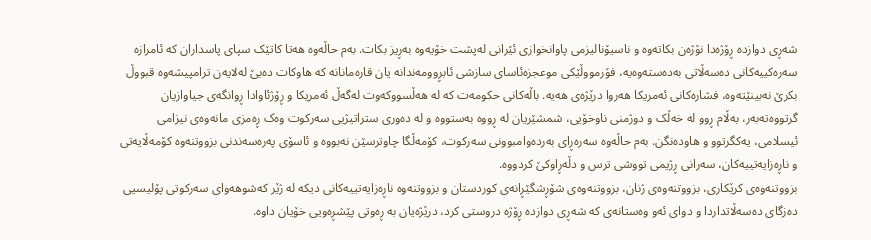شەڕی دوازدە ڕۆژەدا نۆژەن بکاتەوە و ناسیۆنالیزمی پاوانخوازی ئێرانی لەپشت خۆیەوە بەڕیز بکات. بەم حاڵەوە هەتا کاتێک سپای پاسداران کە ئامرازە سەرەکییەکانی دەسەڵاتی بەدەستەوەیە، فۆرمووڵێکی موعجزەئاسای سازشی ئابڕوومەندانە یان قارەمانانە کە هاوکات دەبێ لەلایەن ترامپیشەوە قبووڵ بکرێ نەبینێتەوە، فشارەکانی ئەمریکا هەروا درێژەی هەیە. باڵەکانی حکومەت کە لە هەڵسووکەوت لەگەڵ ئەمریکا و ڕۆژئاوادا ڕوانگەی جیاوازیان گرتووەتەبەر، بەڵام ڕوو لە خەڵک و دوژمنی ناوخۆیی، شمشێریان لە ڕووە بەستووە و لە دەوری ستراتیژیی سەرکوت وەک ڕەمزی مانەوەی نیزامی ئیسلامی، یەکگرتوو و هاودەنگن. بەم حاڵەوە سەرەڕای بەردەوامبوونی سەرکوت، کۆمەڵگا چاوترسێن نەبووە و ئاسۆی پەرەسەندنی بزووتنەوە کۆمەڵایەتی و ناڕەزایەتییەکان، سەرانی ڕژیمی تووشی ترس و دڵەڕاوکێ کردووە.
بزووتنەوەی کرێکاری، بزووتنەوەی ژنان، بزووتنەوەی شۆڕشگێڕانەی کوردستان و بزووتنەوە ناڕەزایەتییەکانی دیکە لە ژێر کەشوهەوای سەرکوتی پۆلیسیی دەزگای دەسەڵاتداردا و دوای ئەو وەستانەی کە شەڕی دوازدە ڕۆژە دروستی کرد، درێژەیان بە ڕەوتی پێشڕەویی خۆیان داوە.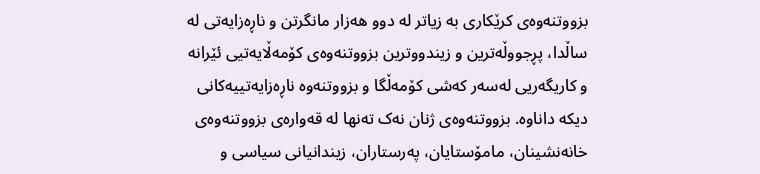بزووتنەوەی کرێکاری بە زیاتر لە دوو هەزار مانگرتن و ناڕەزایەتی لە ساڵدا، پڕجووڵەترین و زیندووترین بزووتنەوەی کۆمەڵایەتیی ئێرانە و کاریگەریی لەسەر کەشی کۆمەڵگا و بزووتنەوە ناڕەزایەتییەکانی دیکە داناوە. بزووتنەوەی ژنان نەک تەنها لە قەوارەی بزووتنەوەی خانەنشینان، مامۆستایان، پەرستاران، زیندانیانی سیاسی و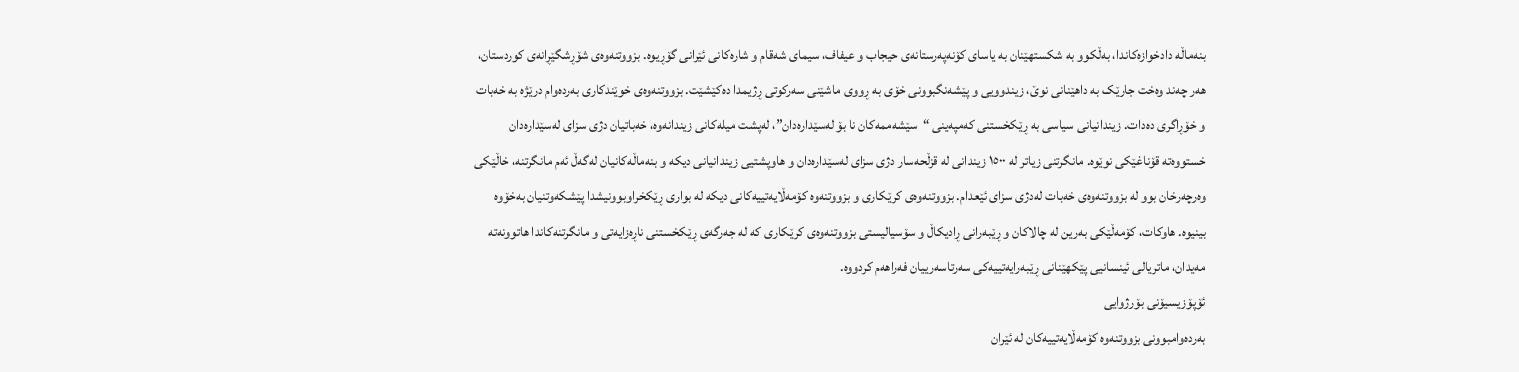بنەماڵە دادخوازەکاندا، بەڵکوو بە شکستهێنان بە یاسای کۆنەپەرستانەی حیجاب و عیفاف، سیمای شەقام و شارەکانی ئێرانی گۆڕیوە. بزووتنەوەی شۆڕشگێڕانەی کوردستان، هەر چەند وەخت جارێک بە داهێنانی نوێ، زیندوویی و پێشەنگبوونی خۆی بە ڕووی ماشێنی سەرکوتی ڕژیمدا دەکێشێت. بزووتنەوەی خوێندکاری بەردەوام درێژە بە خەبات و خۆڕاگری دەدات. زیندانیانی سیاسی بە ڕێکخستنی کەمپەینی “سێشەممەکان نا بۆ لەسێدارەدان”، لەپشت میلەکانی زیندانەوە، خەباتیان دژی سزای لەسێدارەدان خستووەتە قۆناغێکی نوێوە. مانگرتنی زیاتر لە ١٥٠٠ زیندانی لە قزڵحەسار دژی سزای لەسێدارەدان و هاوپشتیی زیندانیانی دیکە و بنەماڵەکانیان لەگەڵ ئەم مانگرتنە، خاڵێکی وەرچەرخان بوو لە بزووتنەوەی خەبات لەدژی سزای ئێعدام. بزووتنەوەی کرێکاری و بزووتنەوە کۆمەڵایەتییەکانی دیکە لە بواری ڕێکخراوبوونیشدا پێشکەوتنیان بەخۆوە بینیوە. هاوکات، کۆمەڵێکی بەرین لە چالاکان و ڕێبەرانی ڕادیکاڵ و سۆسیالیستی بزووتنەوەی کرێکاری کە لە جەرگەی ڕێکخستنی ناڕەزایەتی و مانگرتنەکاندا هاتوونەتە مەیدان، ماتریالی ئینسانیی پێکهێنانی ڕێبەرایەتییەکی سەرتاسەرییان فەراهەم کردووە.
ئۆپۆزیسیۆنی بۆرژوایی
بەردەوامبوونی بزووتنەوە کۆمەڵایەتییەکان لە ئێران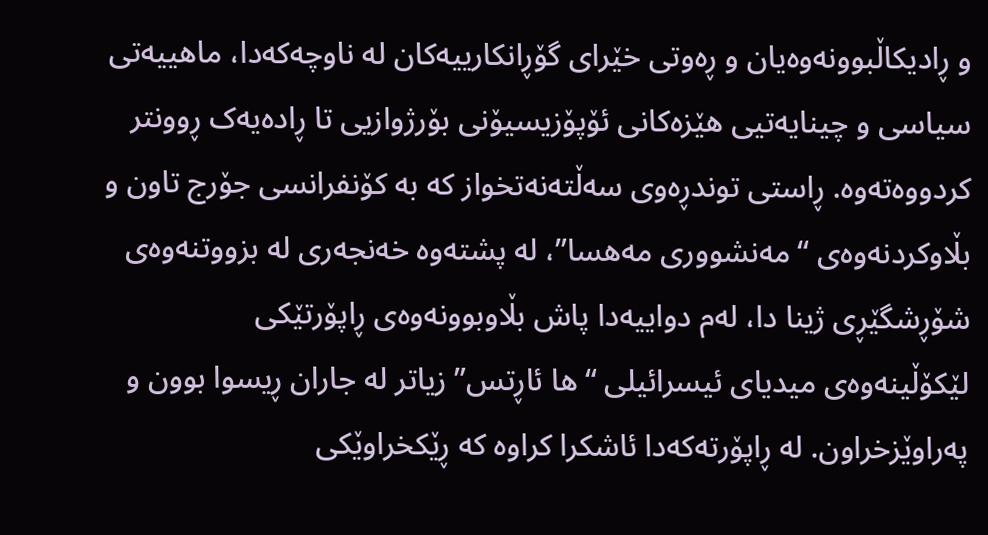و ڕادیکاڵبوونەوەیان و ڕەوتی خێرای گۆڕانکارییەکان لە ناوچەکەدا، ماهییەتی سیاسی و چینایەتیی هێزەکانی ئۆپۆزیسیۆنی بۆرژوازیی تا ڕادەیەک ڕوونتر کردووەتەوە. ڕاستی توندڕەوی سەڵتەنەتخواز کە بە کۆنفرانسی جۆرج تاون و بڵاوکردنەوەی “مەنشووری مەهسا”، لە پشتەوە خەنجەری لە بزووتنەوەی شۆڕشگێڕی ژینا دا، لەم دواییەدا پاش بڵاوبوونەوەی ڕاپۆرتێکی لێکۆڵینەوەی میدیای ئیسرائیلی “ھا ئاڕتس” زیاتر لە جاران ڕیسوا بوون و پەراوێزخراون. لە ڕاپۆرتەکەدا ئاشکرا کراوە کە ڕێکخراوێکی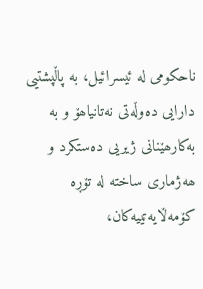ناحکومی لە ئیسرائیل، بە پاڵپشتیی دارایی دەوڵەتی نەتانیاھۆ و بە بەکارھێنانی ژیریی دەستکرد و ھەژماری ساختە لە تۆڕە کۆمەڵایەتییەکان،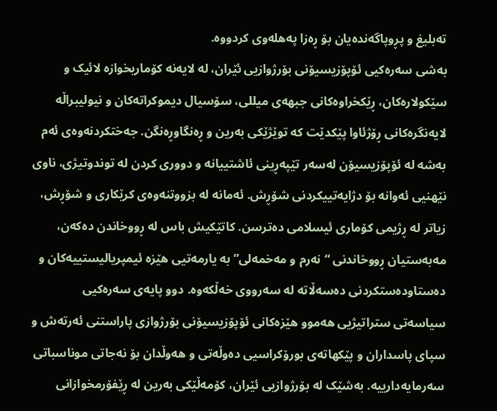تەبلیغ و پڕوپاگەندەیان بۆ ڕەزا پەھلەوی کردووە.
بەشی سەرەکیی ئۆپۆزیسیۆنی بۆرژوازیی ئێران، لە لایەنە کۆماریخوازە لائیک و سێکولارەکان، ڕێکخراوەکانی جبهەی میللی، سۆسیال دیموکراتەکان و نیولیبراڵە لایەنگرەکانی ڕۆژئاوا پێکدێت کە توێژێکی بەرین و ڕەنگاوڕەنگن. جەختکردنەوەی ئەم بەشە لە ئۆپۆزیسیۆن لەسەر تێپەڕینی ئاشتییانە و دووری کردن لە توندوتیژی، ناوی نێهنیی ئەوانە بۆ دژایەتییکردنی شۆڕش. ئەمانە لە بزووتنەوەی کرێکاری و شۆڕش، زیاتر لە ڕژیمی کۆماری ئیسلامی دەترسن. کاتێکیش باس لە ڕووخاندن دەکەن، مەبەستیان ڕووخاندنی “نەرم و مەخمەلی” بە یارمەتیی هێزە ئیمپریالیستییەکان و دەستاودەستکردنی دەسەڵاتە لە سەرووی خەڵکەوە. دوو پایەی سەرەکیی سیاسەتی ستراتیژیی هەموو هێزەکانی ئۆپۆزیسیۆنی بۆرژوازی پاراستنی ئەرتەش و سپای پاسداران و پێکهاتەی بورۆکراسیی دەوڵەتی و هەوڵدان بۆ نەجاتی موناسباتی سەرمایەدارییە. بەشێک لە بۆرژوازیی ئێران، کۆمەڵێکی بەرین لە ڕێفۆرمخوازانی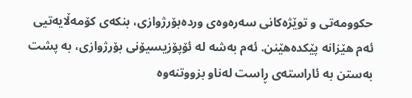حکوومەتی و توێژەکانی سەرەوەی وردەبۆرژوازی، بنکەی کۆمەڵایەتیی ئەم هێزانە پێکدەهێنن. ئەم بەشە لە ئۆپۆزیسیۆنی بۆرژوازی، بە پشت بەستن بە ئاراستەی ڕاست لەناو بزووتنەوە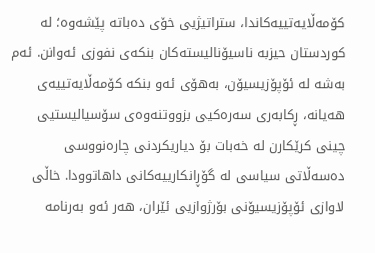کۆمەڵایەتییەکاندا، ستراتیژیی خۆی دەباتە پێشەوە؛ لە کوردستان حیزبە ناسیۆنالیستەکان بنکەی نفوزی ئەوانن. ئەم بەشە لە ئۆپۆزیسیۆن، بەهۆی ئەو بنکە کۆمەڵایەتییەی هەیانە، ڕکابەری سەرەکیی بزووتنەوەی سۆسیالیستیی چینی کرێکارن لە خەبات بۆ دیاریکردنی چارەنووسی دەسەڵاتی سیاسی لە گۆڕانکارییەکانی داهاتوودا. خاڵی لاوازی ئۆپۆزیسیۆنی بۆرژوازیی ئێران، هەر ئەو بەرنامە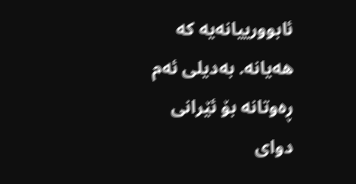ئابوورییانەیە کە هەیانە. بەدیلی ئەم ڕەوتانە بۆ ئێرانی دوای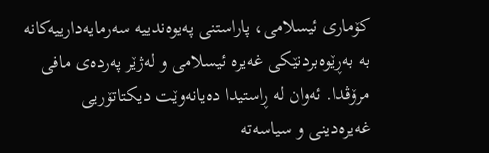کۆماری ئیسلامی، پاراستنی پەیوەندییە سەرمایەدارییەکانە بە بەڕێوەبردنێکی غەیرە ئیسلامی و لەژێر پەردەی مافی مرۆڤدا. ئەوان لە ڕاستیدا دەیانەوێت دیکتاتۆریی غەیرەدینی و سیاسەتە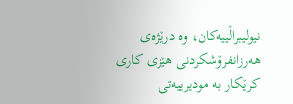نیولیبراڵییەکان، وە درێژەی هەرزانفرۆشکردنی هێزی کاری کرێکار بە مودیرییەتی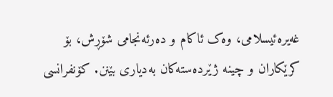غەیرەئیسلامی، وەک ئاکام و دەرئەنجامی شۆڕش، بۆ کرێکاران و چینە ژێردەستەکان بەدیاری بێنن. کۆنفرانسی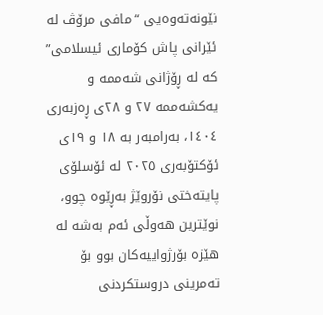نێونەتەوەیی “مافی مرۆڤ لە ئێرانی پاش کۆماری ئیسلامی” کە لە ڕۆژانی شەممە و یەکشەممە ٢٧ و ٢٨ی ڕەزبەری ١٤٠٤، بەرامبەر بە ١٨ و ١٩ی ئۆکتۆبەری ٢٠٢٥ لە ئۆسلۆی پایتەختی نۆروێژ بەڕێوە چوو، نوێترین هەوڵی ئەم بەشە لە هێزە بۆرژواییەکان بوو بۆ تەمرینی دروستکردنی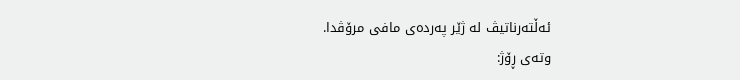ئەڵتەرناتیڤ لە ژێر پەردەی مافی مرۆڤدا.
وتەی ڕۆژ: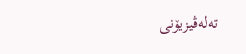تەلەڤیزیۆنی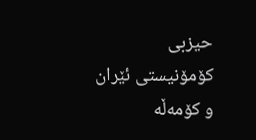حیزبی کۆمۆنیستی ئێران و کۆمەڵە